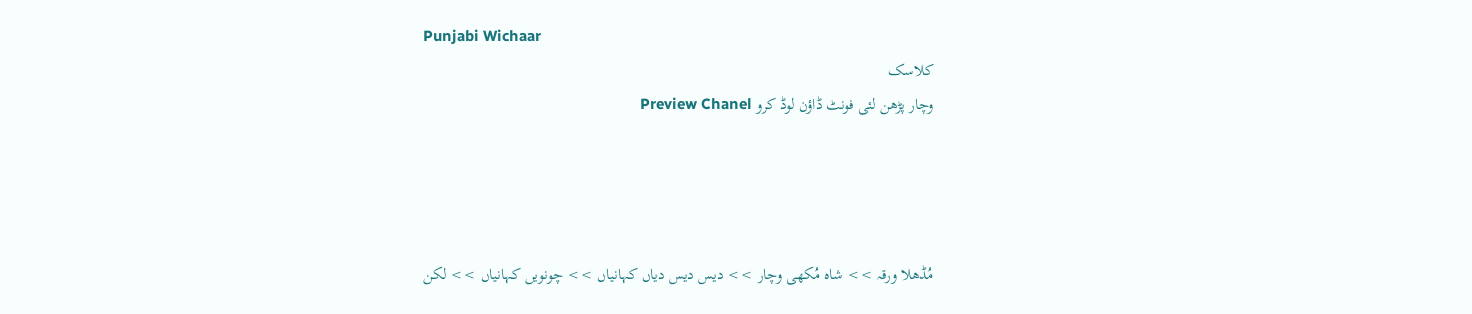Punjabi Wichaar
کلاسک
وچار پڑھن لئی فونٹ ڈاؤن لوڈ کرو Preview Chanel




مُڈھلا ورقہ >> شاہ مُکھی وچار >> دیس دیس دیاں کہانیاں >> چونویں کہانیاں >> لکن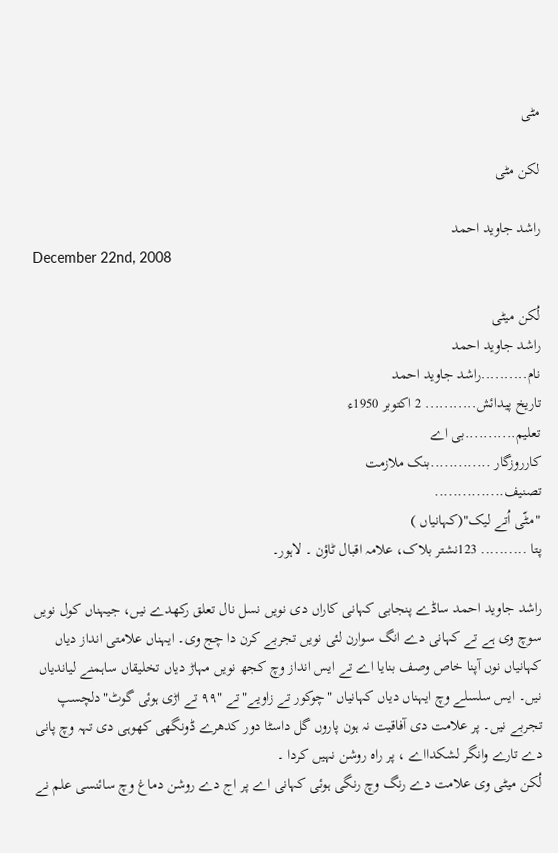مٹی

لکن مٹی

راشد جاوید احمد
December 22nd, 2008

لُکن میٹی
راشد جاوید احمد
نام..........راشد جاوید احمد
تاریخ پیدائش........... 2 اکتوبر 1950ء
تعلیم...........بی اے
کارروزگار .............بنک ملازمت
تصنیف...............
"مٹّی اُتے لیک"(کہانیاں )
پتا .......... 123نشتر بلاک، علامہ اقبال ٹاؤن ۔ لاہور۔

راشد جاوید احمد ساڈے پنجابی کہانی کاراں دی نویں نسل نال تعلق رکھدے نیں، جیہناں کول نویں سوچ وی ہے تے کہانی دے انگ سوارن لئی نویں تجربے کرن دا چج وی۔ ایہناں علامتی انداز دیاں کہانیاں نوں آپنا خاص وصف بنایا اے تے ایس انداز وچ کجھ نویں مہاڑ دیاں تخلیقاں ساہمنے لیاندیاں نیں۔ ایس سلسلے وچ ایہناں دیاں کہانیاں "چوکور تے زاویے"تے "٩٩ تے اڑی ہوئی گوٹ"دلچسپ تجربے نیں۔ پر علامت دی آفاقیت نہ ہون پاروں گل داسٹا دور کدھرے ڈونگھی کھوہی دی تہہ وچ پانی دے تارے وانگر لشکدااے ، پر راہ روشن نہیں کردا ۔
لُکن میٹی وی علامت دے رنگ وچ رنگی ہوئی کہانی اے پر اج دے روشن دماغ وچ سائنسی علم نے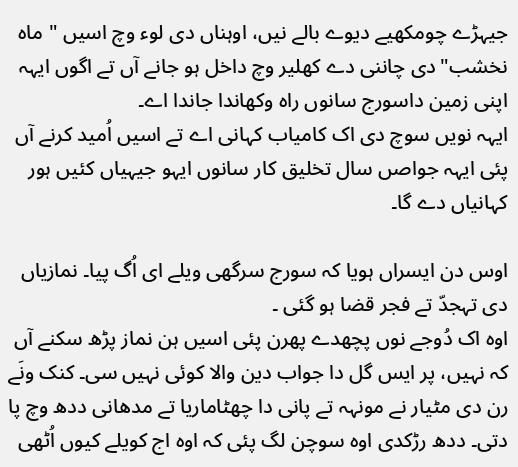جیہڑے چومکھیے دیوے بالے نیں، اوہناں دی لوء وچ اسیں " ماہ نخشب"دی چاننی دے کھلیر وچ داخل ہو جانے آں تے اگوں ایہہ اپنی زمین داسورج سانوں راہ وکھاندا جاندا اے۔
ایہہ نویں سوچ دی اک کامیاب کہانی اے تے اسیں اُمید کرنے آں پئی ایہہ جواصں سال تخلیق کار سانوں ایہو جیہیاں کئیں ہور کہانیاں دے گا۔

اوس دن ایسراں ہویا کہ سورج سرگھی ویلے ای اُگ پیا۔ نمازیاں دی تہجدّ تے فجر قضا ہو گئی ۔
اوہ اک دُوجے نوں پچھدے پھرن پئی اسیں ہن نماز پڑھ سکنے آں کہ نہیں، پر ایس گل دا جواب دین والا کوئی نہیں سی۔ کنک ونَے رن دی مٹیار نے مونہہ تے پانی دا چھٹاماریا تے مدھانی ددھ وچ پا دتی۔ ددھ رڑکدی اوہ سوچن لگ پئی کہ اوہ اج کویلے کیوں اُٹھی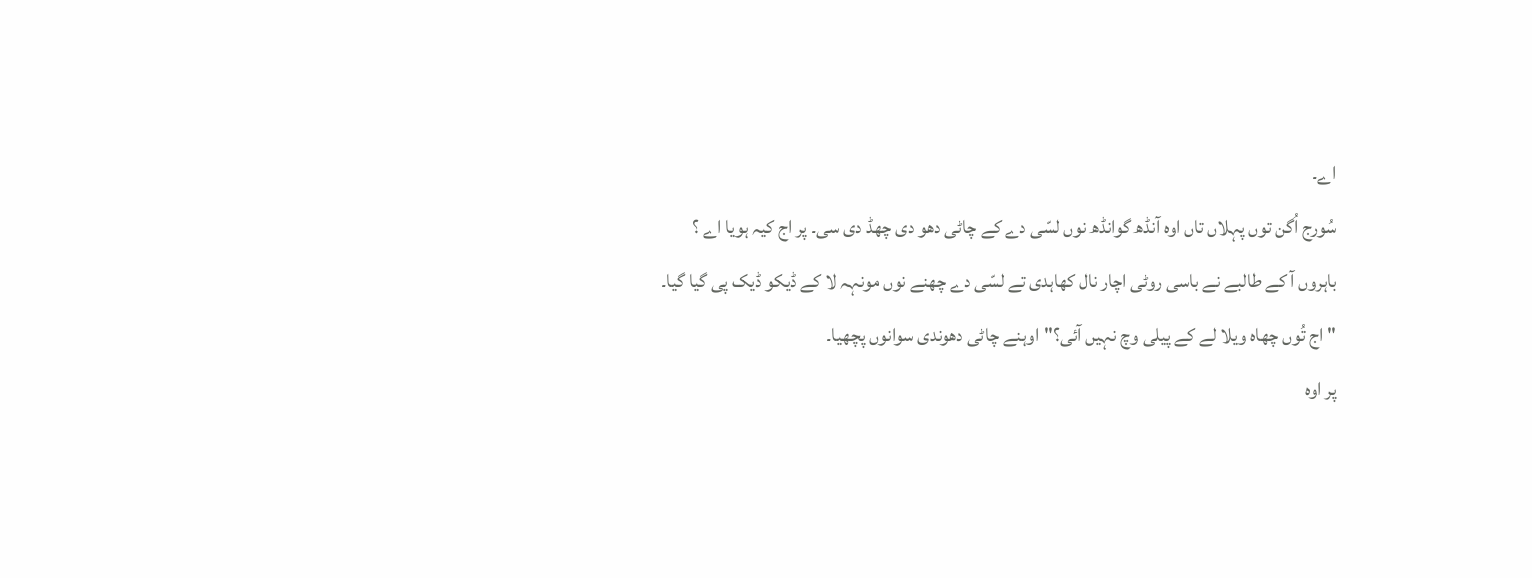اے۔
سُورج اُگن توں پہلاں تاں اوہ آنڈھ گوانڈھ نوں لسّی دے کے چاٹی دھو دی چھڈ دی سی۔ پر اج کیہ ہویا اے ؟
باہروں آ کے طالبے نے باسی روٹی اچار نال کھاہدی تے لسّی دے چھنے نوں مونہہ لا کے ڈیکو ڈیک پی گیا گیا۔
"اج تُوں چھاہ ویلا لے کے پیلی وچ نہیں آئی؟"اوہنے چاٹی دھوندی سوانوں پچھیا۔
پر اوہ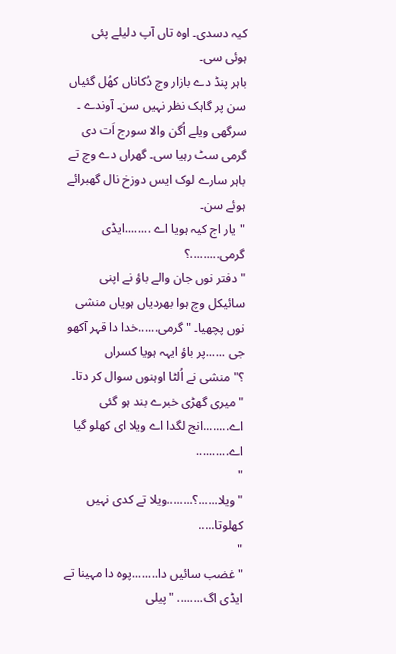کیہ دسدی۔ اوہ تاں آپ دلیلے پئی ہوئی سی۔
باہر پنڈ دے بازار وچ دُکاناں کھُل گئیاں سن پر گاہک نظر نہیں سن۔ آوندے ۔
سرگھی ویلے اُگن والا سورج اَت دی گرمی سٹ رہیا سی۔ گھراں دے وچ تے باہر سارے لوک ایس دوزخ نال گھبرائے ہوئے سن۔
"یار اج کیہ ہویا اے ........ایڈی گرمی.........؟
" دفتر نوں جان والے باؤ نے اپنی سائیکل وچ ہوا بھردیاں ہویاں منشی نوں پچھیا۔ "گرمی......خدا دا قہر آکھو جی ......پر باؤ ایہہ ہویا کسراں ؟"منشی نے اُلٹا اوہنوں سوال کر دتا۔
"میری گھڑی خبرے بند ہو گئی اے........انج لگدا اے ویلا ای کھلو گیا اے..........
"
"ویلا......؟........ویلا تے کدی نہیں کھلوتا.....
"
"غضب سائیں دا........پوہ دا مہینا تے ایڈی اگ........ "پیلی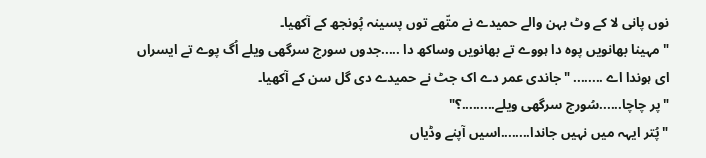نوں پانی لا کے وٹ بہن والے حمیدے نے متّھے توں پسینہ پُونجھ کے آکھیا۔
" مہینا بھانویں پوہ دا ہووے تے بھانویں وساکھ دا .....جدوں سورج سرگھی ویلے اُگ پوے تے ایسراں ای ہوندا اے ........ "جاندی عمر دے اک جٹ نے حمیدے دی گل سن کے آکھیا۔
"پر چاچا......سُورج سرگھی ویلے.........؟"
"پُتر ایہہ میں نہیں جاندا........اسیں آپنے وڈیاں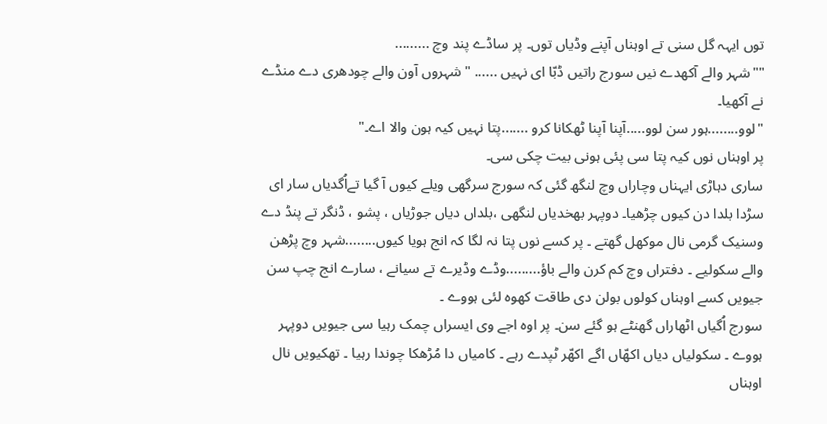توں ایہہ گل سنی تے اوہناں آپنے وڈیاں توں۔ پر ساڈے پند وچ .........
""شہر والے آکھدے نیں سورج راتیں ڈبّا ای نہیں ...... "شہروں آون والے چودھری دے منڈے نے آکھیا۔
"لوو........ہور سن لوو.....آپنا آپنا ٹھکانا کرو .......پتا نہیں کیہ ہون والا اے۔"
پر اوہناں نوں کیہ پتا سی پئی ہونی بیت چکی سی۔
ساری دہاڑی ایہناں وچاراں وچ لنگھ گئی کہ سورج سرگھی ویلے کیوں آ گیا تےاُگدیاں سار ای سڑدا بلدا دن کیوں چڑھیا۔ دوپہر بھخدیاں لنگھی ،بلداں دیاں جوڑیاں ، پشو ، ڈنگر تے پنڈ دے وسنیک گرمی نال موکھل گھتے ۔ پر کسے نوں پتا نہ لگا کہ انج ہویا کیوں........شہر وچ پڑھن والے سکولیے ۔ دفتراں وچ کم کرن والے باؤ.........وڈے وڈیرے تے سیانے ، سارے انج چپ سن جیویں کسے اوہناں کولوں بولن دی طاقت کھوہ لئی ہووے ۔
سورج اُگیاں اٹھاراں گھنٹے ہو گئے سن۔ پر اوہ اجے وی ایسراں چمک رہیا سی جیویں دوپہر ہووے ۔ سکولیاں دیاں اکھّاں اگے اکھّر ٹپدے رہے ۔ کامیاں دا مُڑھکا چوندا رہیا ۔ تھکیویں نال اوہناں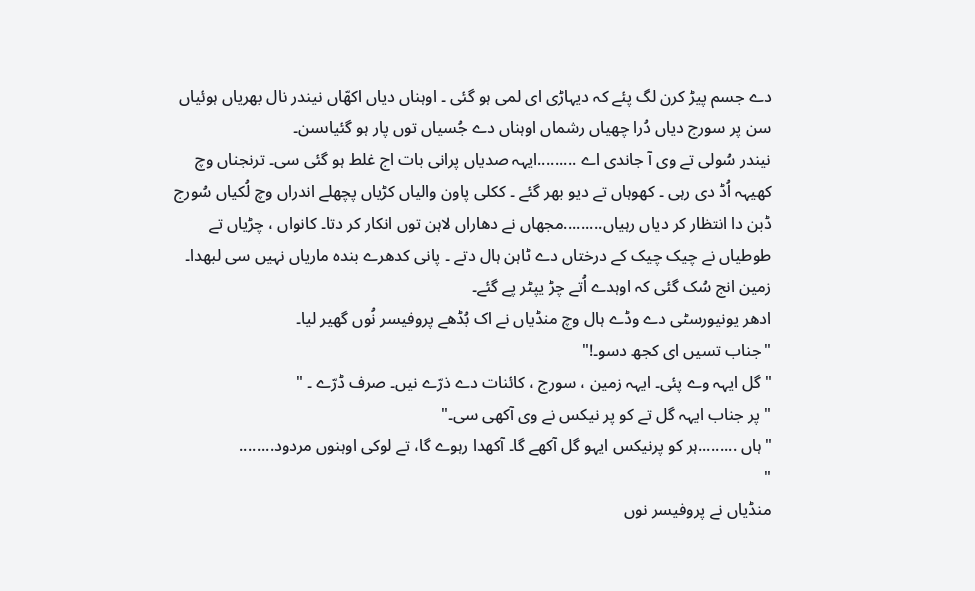دے جسم پیڑ کرن لگ پئے کہ دیہاڑی ای لمی ہو گئی ۔ اوہناں دیاں اکھّاں نیندر نال بھریاں ہوئیاں سن پر سورج دیاں دُرا چھیاں رشماں اوہناں دے جُسیاں توں پار ہو گئیاںسن۔
نیندر سُولی تے وی آ جاندی اے .........ایہہ صدیاں پرانی بات اج غلط ہو گئی سی۔ ترنجناں وچ کھیہہ اُڈ دی رہی ۔ کھوہاں تے دیو بھر گئے ۔ ککلی پاون والیاں کڑیاں پچھلے اندراں وچ لُکیاں سُورج ڈبن دا انتظار کر دیاں رہیاں.........مجھاں نے دھاراں لاہن توں انکار کر دتا۔ کانواں ، چڑیاں تے طوطیاں نے چیک چیک کے درختاں دے ٹاہن ہال دتے ۔ پانی کدھرے بندہ ماریاں نہیں سی لبھدا۔ زمین انج سُک گئی کہ اوہدے اُتے چڑ یپٹر پے گئے۔
ادھر یونیورسٹی دے وڈے ہال وچ منڈیاں نے اک بُڈھے پروفیسر نُوں گھیر لیا۔
"جناب تسیں ای کجھ دسو۔!"
"گل ایہہ وے پئی۔ ایہہ زمین ، سورج ، کائنات دے ذرّے نیں۔ صرف ڈرّے ۔ "
" پر جناب ایہہ گل تے کو پر نیکس نے وی آکھی سی۔"
"ہاں .........ہر کو پرنیکس ایہو گل آکھے گا۔ آکھدا رہوے گا، تے لوکی اوہنوں مردود........
"
منڈیاں نے پروفیسر نوں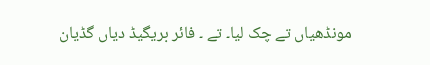مونڈھیاں تے چک لیا۔ تے ۔ فائر بریگیڈ دیاں گڈیان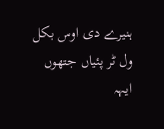ہنیرے دی اوس بکل ول ٹر پئیاں جتھوں ایہہ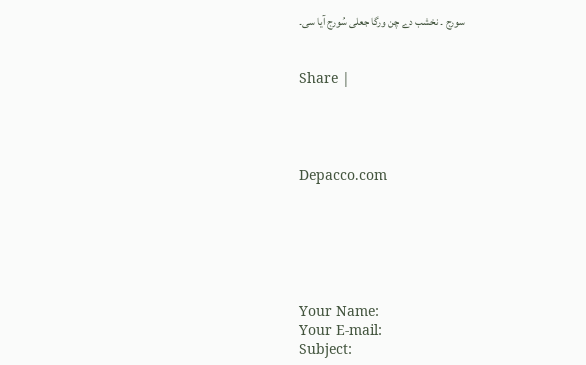سورج ۔ نخشب دے چن ورگا جعلی سُورج آیا سی۔


Share |




Depacco.com






Your Name:
Your E-mail:
Subject: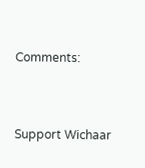Comments:


Support Wichaar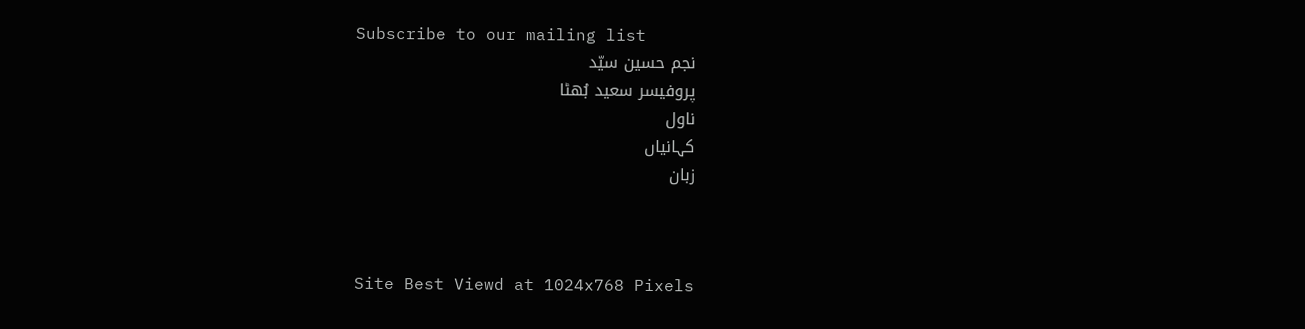Subscribe to our mailing list
نجم حسین سیّد
پروفیسر سعید بُھٹا
ناول
کہانیاں
زبان



Site Best Viewd at 1024x768 Pixels